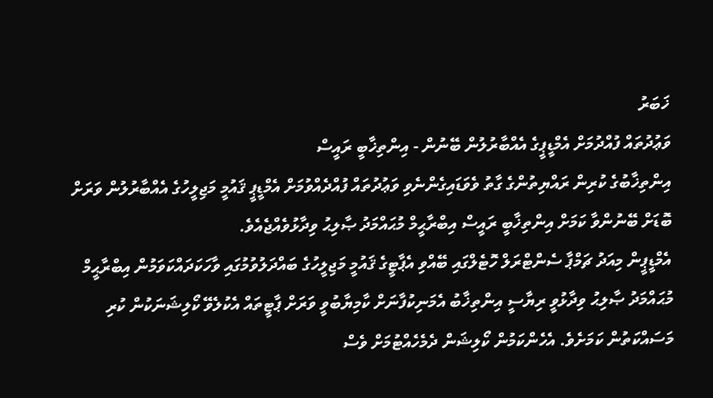ޚަބަރު
ވަޢުދުތައް ފުއްދުމަށް އެމްޑީޕީގެ އެއްބާރުލުން ބޭނުން - އިންތިޚާބީ ރައީސް
އިންތިޚާބުގެ ކުރިން ރައްޔިތުންގެ ގާތު ވެވަޑައިގެންނެވި ވަޢުދުތައް ފުއްދެއްވުމަށް އެމްޑީޕީ ޤައުމީ މަޖިލީހުގެ އެއްބާރުލުން ވަރަށް ބޮޑަށް ބޭނުންވާ ކަމަށް އިންތިޚާބީ ރައީސް އިބްރާޙީމް މުޙައްމަދު ޞާލިޙު ވިދާޅުވެއްޖެއެވެ.
އެމްޑީޕީން މިއަދު ޗަމްޕާ ސެންޓްރަލް ހޮޓެލްގައި ބޭއްވި އެޕާޓީގެ ޤައުމީ މަޖިލީހުގެ ބައްދަލުވުމުގައި ވާހަކަދައްކަވަމުން އިބްރާޙީމް މުޙައްމަދު ޞާލިޙު ވިދާޅުވީ ރިޔާސީ އިންތިޚާބު އެމަނިކުފާނަށް ކާމިޔާބުވީ ވަރަށް ޕާޓީތައް އެކުލެވޭ ކޯލިޝަނަކުން ކުރި މަސައްކަތުން ކަމަށެވެ. އެހެންކަމުން ކޯލިޝަން ދެމެހެއްޓުމަށް ވެސް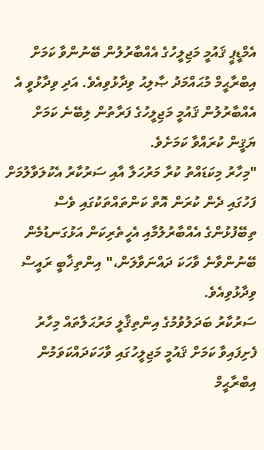އެމްޑީޕީ ޤައުމީ މަޖިލީހުގެ އެއްބާރުލުން ބޭނުންވާ ކަމަށް އިބްރާޙީމް މުޙައްމަދު ޞާލިޙު ވިދާޅުވިއެވެ. އަދި ވިދާޅުވީ އެ އެއްބާރުލުން ޤައުމީ މަޖިލީހުގެ ފަރާތުން ލިބޭނެ ކަމަށް ޔަޤީން ކުރައްވާ ކަމަށެވެ.
"މިހާރު މިކަޑައްތު ކުރާ މަރުހަލާ އާއި ސަރުކާރު އެކުލަވާލުމަށް ފަހުގައި ދެން ކުރަން އޮތް ކަންތައްތަކުގައި ވެސް ތިބޭފުޅުންގެ އެއްބާރުލުމާއި އެހީތެރިކަން އަޅުގަނޑުމެން ބޭނުންވާނެ ވާހަކަ ދައްނަވާލަން،" އިންތިޚާބީ ރައީސް ވިދާޅުވިއެވެ.
ސަރުކާރު ބަދަލުވުމުގެ އިންތިޤާލީ މަރުޙަލާތައް މިހާރު ފެށިފައިވާ ކަމަށް ޤައުމީ މަޖިލީހުގައި ވާހަކަދައްކަވަމުން އިބްރާޙީމް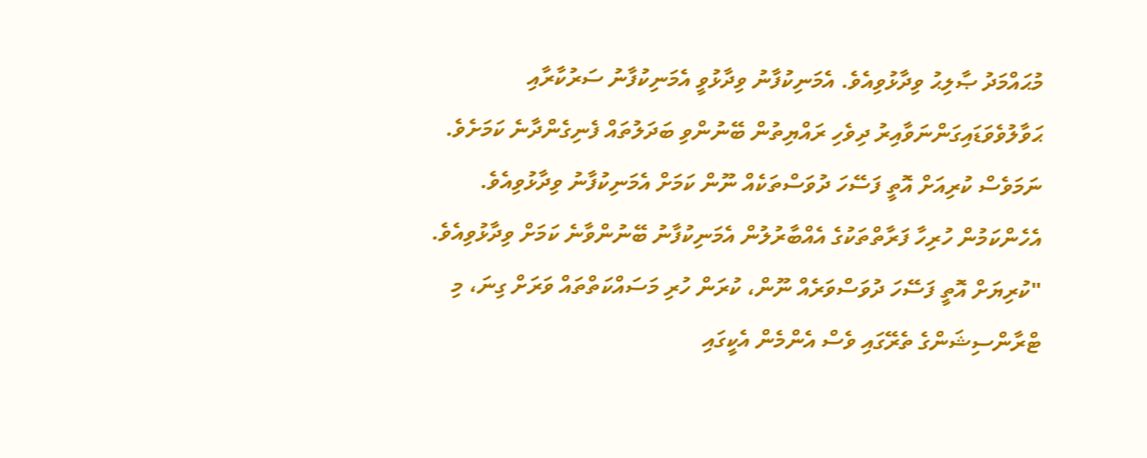މުޙައްމަދު ޞާލިޙު ވިދާޅުވިއެވެ. އެމަނިކުފާނު ވިދާޅުވީ އެމަނިކުފާނު ސަރުކާރާއި ޙަވާލުވެވަޑައިގަންނަވާއިރު ދިވެހި ރައްޔިތުން ބޭނުންވި ބަދަލުތައް ފެނިގެންދާނެ ކަމަށެވެ. ނަމަވެސް ކުރިއަށް އޮތީ ފަސޭހަ ދުވަސްތަކެއް ނޫން ކަމަށް އެމަނިކުފާނު ވިދާޅުވިއެވެ. އެހެންކަމުން ހުރިހާ ފަރާތްތަކުގެ އެއްބާރުލުން އެމަނިކުފާނު ބޭނުންވާނެ ކަމަށް ވިދާޅުވިއެވެ.
"ކުރިޔަށް އޮތީ ފަސޭހަ ދުވަސްވަރެއް ނޫން، ކުރަން ހުރި މަސައްކަތްތައް ވަރަށް ގިނަ، މި ޓްރާންސިޝަންގެ ތެރޭގައި ވެސް އެންމެން އެކީގައި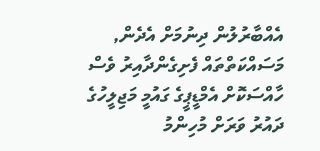އެއްބާރުލުން ދިނުމަށް އެދެން, މަސައްކަތްތައް ފެށިގެންދާއިރު ވެސް ހާއްސަކޮށް އެމްޑީޕީގެ ގައުމީ މަޖިލީހުގެ ދައުރު ވަރަށް މުހިންމު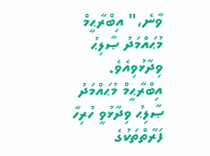ވާނެ،" އިބްރާޙީމް މުޙައްމަދު ޞާލިޙު ވިދާޅުވިއެވެ.
އިބްރާޙީމް މުޙައްމަދު ޞާލިޙު ވިދާޅުވީ ހުރިހާ ފަރާތްތަކުގެ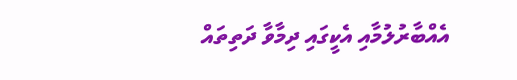އެއްބާރުލުމާއި އެކީގައި ދިމާވާ ދަތިތައް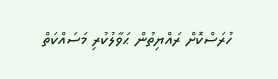ހުރަސްކޮށް ރައްޔިތުން ޙަވާލުކުރި މަސައްކަތް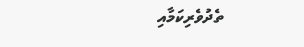ތެދުވެރިކަމާއި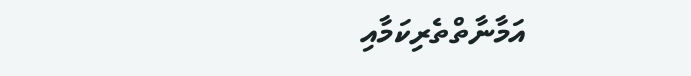އަމާނާތްތެރިކަމާއި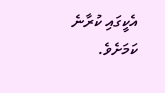އެކީގައި ކުރާނެ ކަމަށެވެ.